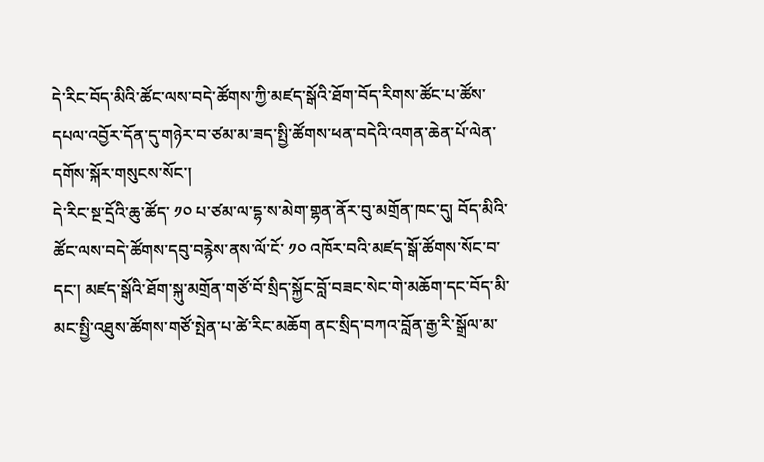དེ་རིང་བོད་མིའི་ཚོང་ལས་བདེ་ཚོགས་ཀྱི་མཛད་སྒོའི་ཐོག་བོད་རིགས་ཚོང་པ་ཚོས་དཔལ་འབྱོར་དོན་དུ་གཉེར་བ་ཙམ་མ་ཟད་སྤྱི་ཚོགས་ཕན་བདེའི་འགན་ཆེན་པོ་ལེན་དགོས་སྐོར་གསུངས་སོང་།
དེ་རིང་སྔ་དྲོའི་ཆུ་ཚོད་ ༡༠ པ་ཙམ་ལ་དྷ་ས་མེག་གྷན་ནོར་བུ་མགྲོན་ཁང་དུ། བོད་མིའི་ཚོང་ལས་བདེ་ཚོགས་དབུ་བརྙེས་ནས་ལོ་ངོ་ ༡༠ འཁོར་བའི་མཛད་སྒོ་ཚོགས་སོང་བ་དང་། མཛད་སྒོའི་ཐོག་སྐུ་མགྲོན་གཙོ་བོ་སྲིད་སྐྱོང་བློ་བཟང་སེང་གེ་མཆོག་དང་བོད་མི་མང་སྤྱི་འཐུས་ཚོགས་གཙོ་སྤེན་པ་ཚེ་རིང་མཆོག ནང་སྲིད་བཀའ་བློན་རྒྱ་རི་སྒྲོལ་མ་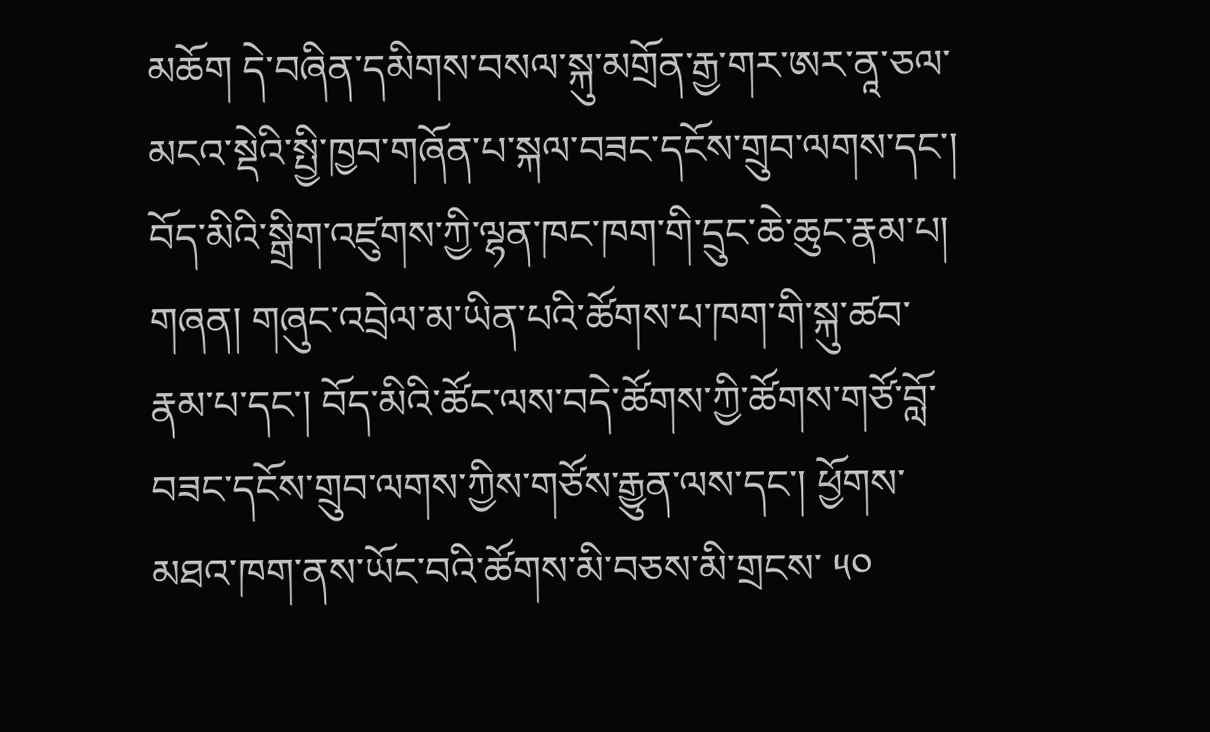མཆོག དེ་བཞིན་དམིགས་བསལ་སྐུ་མགྲོན་རྒྱ་གར་ཨར་ནཱ་ཅལ་མངའ་སྡེའི་སྤྱི་ཁྱབ་གཞོན་པ་སྐལ་བཟང་དངོས་གྲུབ་ལགས་དང་། བོད་མིའི་སྒྲིག་འཛུགས་ཀྱི་ལྷན་ཁང་ཁག་གི་དྲུང་ཆེ་ཆུང་རྣམ་པ། གཞན། གཞུང་འབྲེལ་མ་ཡིན་པའི་ཚོགས་པ་ཁག་གི་སྐུ་ཚབ་རྣམ་པ་དང་། བོད་མིའི་ཚོང་ལས་བདེ་ཚོགས་ཀྱི་ཚོགས་གཙོ་བློ་བཟང་དངོས་གྲུབ་ལགས་ཀྱིས་གཙོས་རྒྱུན་ལས་དང་། ཕྱོགས་མཐའ་ཁག་ནས་ཡོང་བའི་ཚོགས་མི་བཅས་མི་གྲངས་ ༥༠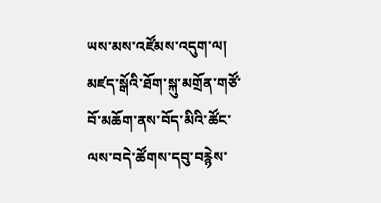ཡས་མས་འཛོམས་འདུག་ལ། མཛད་སྒོའི་ཐོག་སྐུ་མགྲོན་གཙོ་བོ་མཆོག་ནས་བོད་མིའི་ཚོང་ལས་བདེ་ཚོགས་དབུ་བརྙེས་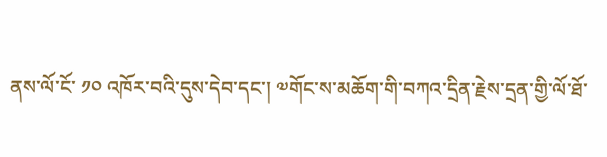ནས་ལོ་ངོ་ ༡༠ འཁོར་བའི་དུས་དེབ་དང་། ༧གོང་ས་མཆོག་གི་བཀའ་དྲིན་རྗེས་དྲན་གྱི་ལོ་ཐོ་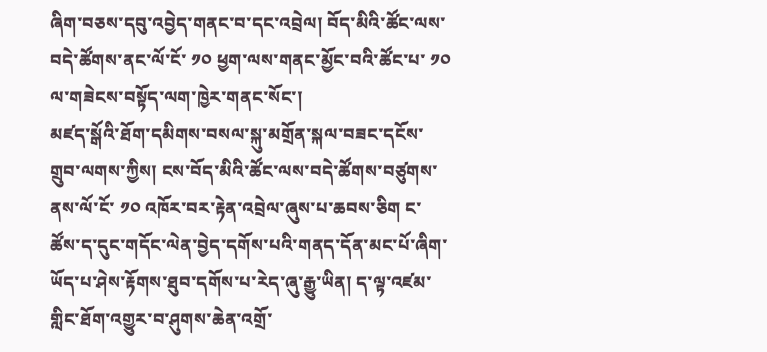ཞིག་བཅས་དབུ་འབྱེད་གནང་བ་དང་འབྲེལ། བོད་མིའི་ཚོང་ལས་བདེ་ཚོགས་ནང་ལོ་ངོ་ ༡༠ ཕྱག་ལས་གནང་མྱོང་བའི་ཚོང་པ་ ༡༠ ལ་གཟེངས་བསྟོད་ལག་ཁྱེར་གནང་སོང་།
མཛད་སྒོའི་ཐོག་དམིགས་བསལ་སྐུ་མགྲོན་སྐལ་བཟང་དངོས་གྲུབ་ལགས་ཀྱིས། ངས་བོད་མིའི་ཚོང་ལས་བདེ་ཚོགས་བཙུགས་ནས་ལོ་ངོ་ ༡༠ འཁོར་བར་རྟེན་འབྲེལ་ཞུས་པ་ཆབས་ཅིག ང་ཚོས་ད་དུང་གདོང་ལེན་བྱེད་དགོས་པའི་གནད་དོན་མང་པོ་ཞིག་ཡོད་པ་ཤེས་རྟོགས་ཐུབ་དགོས་པ་རེད་ཞུ་རྒྱུ་ཡིན། ད་ལྟ་འཛམ་གླིང་ཐོག་འགྱུར་བ་ཤུགས་ཆེན་འགྲོ་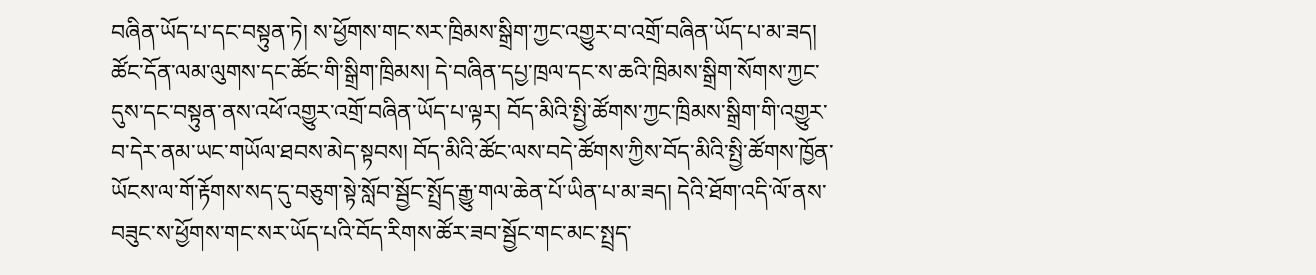བཞིན་ཡོད་པ་དང་བསྟུན་ཏེ། ས་ཕྱོགས་གང་སར་ཁྲིམས་སྒྲིག་ཀྱང་འགྱུར་བ་འགྲོ་བཞིན་ཡོད་པ་མ་ཟད། ཚོང་དོན་ལམ་ལུགས་དང་ཚོང་གི་སྒྲིག་ཁྲིམས། དེ་བཞིན་དཔྱ་ཁྲལ་དང་ས་ཆའི་ཁྲིམས་སྒྲིག་སོགས་ཀྱང་དུས་དང་བསྟུན་ནས་འཕོ་འགྱུར་འགྲོ་བཞིན་ཡོད་པ་ལྟར། བོད་མིའི་སྤྱི་ཚོགས་ཀྱང་ཁྲིམས་སྒྲིག་གི་འགྱུར་བ་དེར་ནམ་ཡང་གཡོལ་ཐབས་མེད་སྟབས། བོད་མིའི་ཚོང་ལས་བདེ་ཚོགས་ཀྱིས་བོད་མིའི་སྤྱི་ཚོགས་ཁྱོན་ཡོངས་ལ་གོ་རྟོགས་སད་དུ་བཅུག་སྟེ་སློབ་སྦྱོང་སྤྲོད་རྒྱུ་གལ་ཆེན་པོ་ཡིན་པ་མ་ཟད། དེའི་ཐོག་འདི་ལོ་ནས་བཟུང་ས་ཕྱོགས་གང་སར་ཡོད་པའི་བོད་རིགས་ཚོར་ཟབ་སྦྱོང་གང་མང་སྤྲད་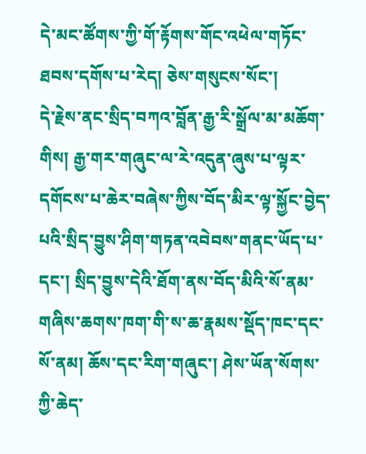དེ་མང་ཚོགས་ཀྱི་གོ་རྟོགས་གོང་འཕེལ་གཏོང་ཐབས་དགོས་པ་རེད། ཅེས་གསུངས་སོང་།
དེ་རྗེས་ནང་སྲིད་བཀའ་བློན་རྒྱ་རི་སྒྲོལ་མ་མཆོག་གིས། རྒྱ་གར་གཞུང་ལ་རེ་འདུན་ཞུས་པ་ལྟར་དགོངས་པ་ཆེར་བཞེས་ཀྱིས་བོད་མིར་ལྟ་སྐྱོང་བྱེད་པའི་སྲིད་བྱུས་ཤིག་གཏན་འབེབས་གནང་ཡོད་པ་དང་། སྲིད་བྱུས་དེའི་ཐོག་ནས་བོད་མིའི་སོ་ནམ་གཞིས་ཆགས་ཁག་གི་ས་ཆ་རྣམས་སྡོད་ཁང་དང་སོ་ནམ། ཆོས་དང་རིག་གཞུང་། ཤེས་ཡོན་སོགས་ཀྱི་ཆེད་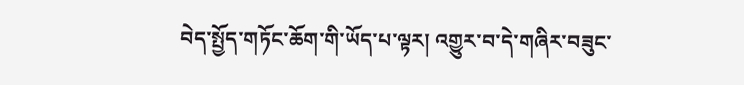བེད་སྤྱོད་གཏོང་ཆོག་གི་ཡོད་པ་ལྟར། འགྱུར་བ་དེ་གཞིར་བཟུང་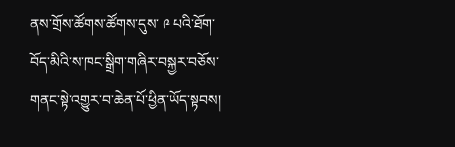ནས་གྲོས་ཚོགས་ཚོགས་དུས་ ༩ པའི་ཐོག་བོད་མིའི་ས་ཁང་སྒྲིག་གཞིར་བསྐྱར་བཅོས་གནང་སྟེ་འགྱུར་བ་ཆེན་པོ་ཕྱིན་ཡོད་སྟབས།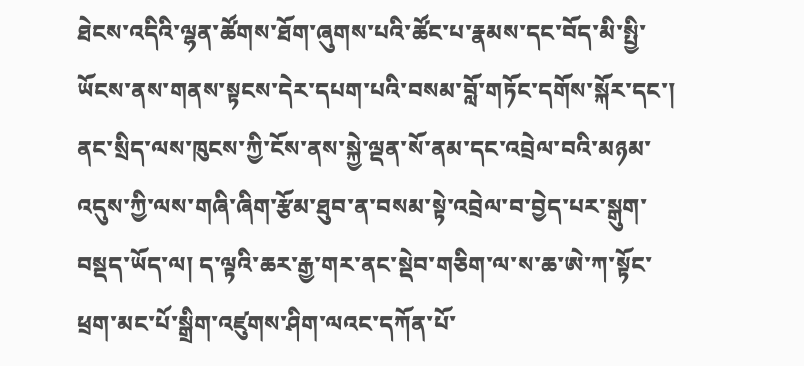ཐེངས་འདིའི་ལྷན་ཚོགས་ཐོག་ཞུགས་པའི་ཚོང་པ་རྣམས་དང་བོད་མི་སྤྱི་ཡོངས་ནས་གནས་སྟངས་དེར་དཔག་པའི་བསམ་བློ་གཏོང་དགོས་སྐོར་དང་། ནང་སྲིད་ལས་ཁུངས་ཀྱི་ངོས་ནས་སྐྱེ་ལྡན་སོ་ནམ་དང་འབྲེལ་བའི་མཉམ་འདུས་ཀྱི་ལས་གཞི་ཞིག་རྩོམ་ཐུབ་ན་བསམ་སྟེ་འབྲེལ་བ་བྱེད་པར་སྒུག་བསྡད་ཡོད་ལ། ད་ལྟའི་ཆར་རྒྱ་གར་ནང་སྡེབ་གཅིག་ལ་ས་ཆ་ཨེ་ཀ་སྟོང་ཕྲག་མང་པོ་སྒྲིག་འཛུགས་ཤིག་ལའང་དཀོན་པོ་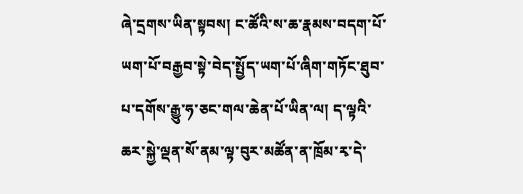ཞེ་དྲགས་ཡིན་སྟབས། ང་ཚོའི་ས་ཆ་རྣམས་བདག་པོ་ཡག་པོ་བརྒྱབ་སྟེ་བེད་སྤྱོད་ཡག་པོ་ཞིག་གཏོང་ཐུབ་པ་དགོས་རྒྱུ་ཧ་ཅང་གལ་ཆེན་པོ་ཡིན་ལ། ད་ལྟའི་ཆར་སྐྱེ་ལྡན་སོ་ནམ་ལྟ་བུར་མཚོན་ན་ཁྲོམ་རྭ་དེ་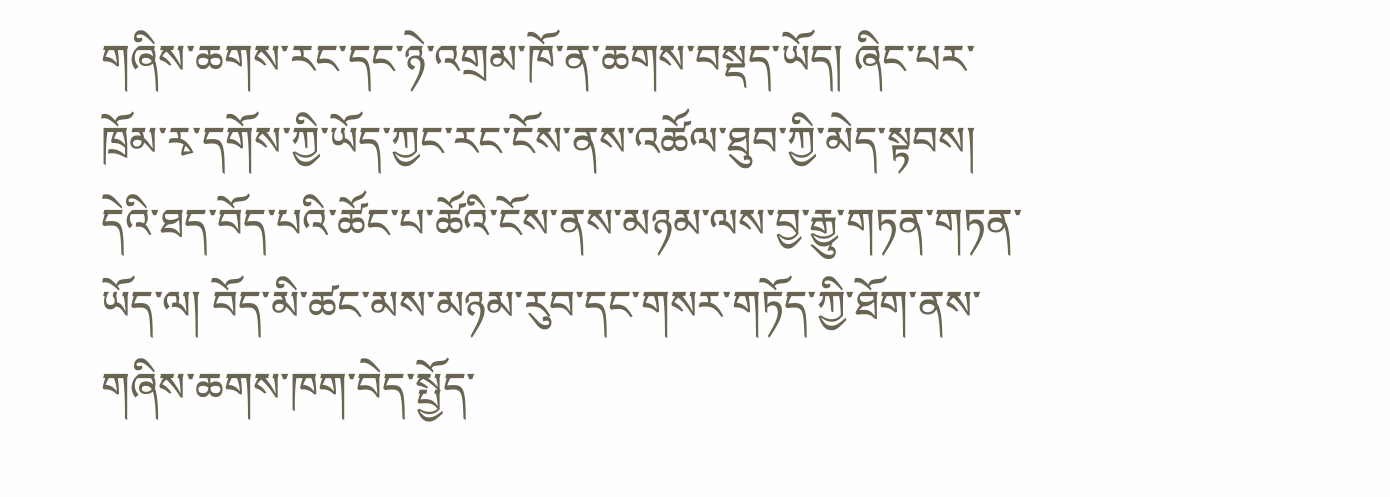གཞིས་ཆགས་རང་དང་ཉེ་འགྲམ་ཁོ་ན་ཆགས་བསྡད་ཡོད། ཞིང་པར་ཁྲོམ་རྭ་དགོས་ཀྱི་ཡོད་ཀྱང་རང་ངོས་ནས་འཚོལ་ཐུབ་ཀྱི་མེད་སྟབས། དེའི་ཐད་བོད་པའི་ཚོང་པ་ཚོའི་ངོས་ནས་མཉམ་ལས་བྱ་རྒྱུ་གཏན་གཏན་ཡོད་ལ། བོད་མི་ཚང་མས་མཉམ་རུབ་དང་གསར་གཏོད་ཀྱི་ཐོག་ནས་གཞིས་ཆགས་ཁག་བེད་སྤྱོད་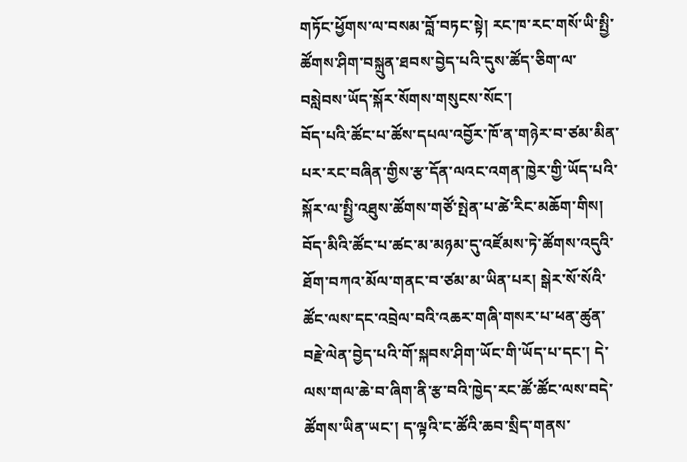གཏོང་ཕྱོགས་ལ་བསམ་བློ་བཏང་སྟེ། རང་ཁ་རང་གསོ་ཡི་སྤྱི་ཚོགས་ཤིག་བསྐྲུན་ཐབས་བྱེད་པའི་དུས་ཚོད་ཅིག་ལ་བསླེབས་ཡོད་སྐོར་སོགས་གསུངས་སོང་།
བོད་པའི་ཚོང་པ་ཚོས་དཔལ་འབྱོར་ཁོ་ན་གཉེར་བ་ཙམ་མིན་པར་རང་བཞིན་གྱིས་རྩ་དོན་ལའང་འགན་ཁྱེར་གྱི་ཡོད་པའི་སྐོར་ལ་སྤྱི་འཐུས་ཚོགས་གཙོ་སྤེན་པ་ཚེ་རིང་མཆོག་གིས། བོད་མིའི་ཚོང་པ་ཚང་མ་མཉམ་དུ་འཛོམས་ཏེ་ཚོགས་འདུའི་ཐོག་བཀའ་མོལ་གནང་བ་ཙམ་མ་ཡིན་པར། སྒེར་སོ་སོའི་ཚོང་ལས་དང་འབྲེལ་བའི་འཆར་གཞི་གསར་པ་ཕན་ཚུན་བརྗེ་ལེན་བྱེད་པའི་གོ་སྐབས་ཤིག་ཡོང་གི་ཡོད་པ་དང་། དེ་ལས་གལ་ཆེ་བ་ཞིག་ནི་རྩ་བའི་ཁྱེད་རང་ཚོ་ཚོང་ལས་བདེ་ཚོགས་ཡིན་ཡང་། ད་ལྟའི་ང་ཚོའི་ཆབ་སྲིད་གནས་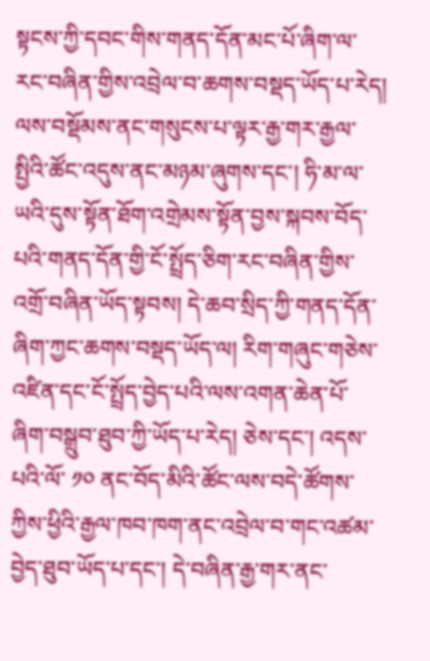སྟངས་ཀྱི་དབང་གིས་གནད་དོན་མང་པོ་ཞིག་ལ་རང་བཞིན་གྱིས་འབྲེལ་བ་ཆགས་བསྡད་ཡོད་པ་རེད། ལས་བསྡོམས་ནང་གསུངས་པ་ལྟར་རྒྱ་གར་རྒྱལ་སྤྱིའི་ཚོང་འདུས་ནང་མཉམ་ཞུགས་དང་། ཧི་མ་ལ་ཡའི་དུས་སྟོན་ཐོག་འགྲེམས་སྟོན་བྱས་སྐབས་བོད་པའི་གནད་དོན་གྱི་ངོ་སྤྲོད་ཅིག་རང་བཞིན་གྱིས་འགྲོ་བཞིན་ཡོད་སྟབས། དེ་ཆབ་སྲིད་ཀྱི་གནད་དོན་ཞིག་ཀྱང་ཆགས་བསྡད་ཡོད་ལ། རིག་གཞུང་གཅེས་འཛིན་དང་ངོ་སྤྲོད་བྱེད་པའི་ལས་འགན་ཆེན་པོ་ཞིག་བསྒྲུབ་ཐུབ་ཀྱི་ཡོད་པ་རེད། ཅེས་དང་། འདས་པའི་ལོ་ ༡༠ ནང་བོད་མིའི་ཚོང་ལས་བདེ་ཚོགས་ཀྱིས་ཕྱིའི་རྒྱལ་ཁབ་ཁག་ནང་འབྲེལ་བ་གང་འཚམ་བྱེད་ཐུབ་ཡོད་པ་དང་། དེ་བཞིན་རྒྱ་གར་ནང་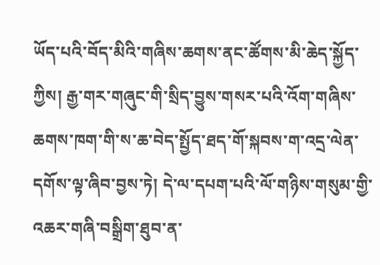ཡོད་པའི་བོད་མིའི་གཞིས་ཆགས་ནང་ཚོགས་མི་ཆེད་སྐྱོད་ཀྱིས། རྒྱ་གར་གཞུང་གི་སྲིད་བྱུས་གསར་པའི་འོག་གཞིས་ཆགས་ཁག་གི་ས་ཆ་བེད་སྤྱོད་ཐད་གོ་སྐབས་ག་འདྲ་ལེན་དགོས་ལྟ་ཞིབ་བྱས་ཏེ། དེ་ལ་དཔག་པའི་ལོ་གཉིས་གསུམ་གྱི་འཆར་གཞི་བསྒྲིག་ཐུབ་ན་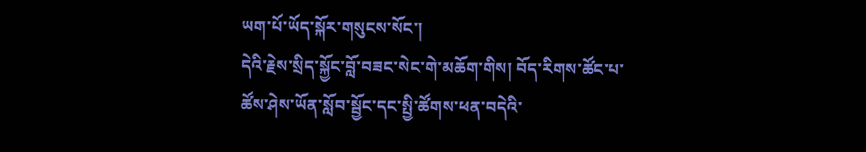ཡག་པོ་ཡོད་སྐོར་གསུངས་སོང་།
དེའི་རྗེས་སྲིད་སྐྱོང་བློ་བཟང་སེང་གེ་མཆོག་གིས། བོད་རིགས་ཚོང་པ་ཚོས་ཤེས་ཡོན་སློབ་སྦྱོང་དང་སྤྱི་ཚོགས་ཕན་བདེའི་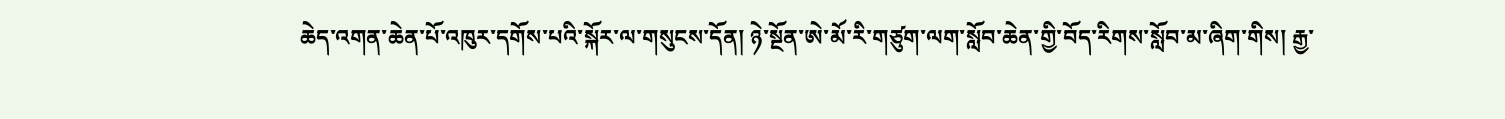ཆེད་འགན་ཆེན་པོ་འཁུར་དགོས་པའི་སྐོར་ལ་གསུངས་དོན། ཉེ་སྔོན་ཨེ་མོ་རི་གཙུག་ལག་སློབ་ཆེན་གྱི་བོད་རིགས་སློབ་མ་ཞིག་གིས། རྒྱ་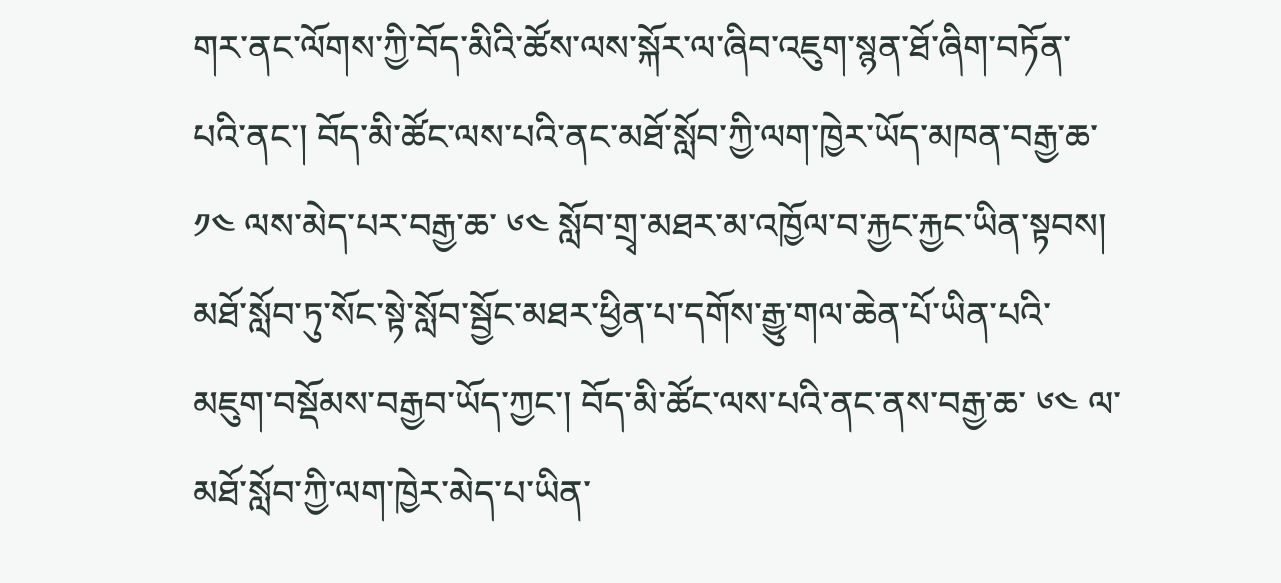གར་ནང་ལོགས་ཀྱི་བོད་མིའི་ཚོས་ལས་སྐོར་ལ་ཞིབ་འཇུག་སྙན་ཐོ་ཞིག་བཏོན་པའི་ནང་། བོད་མི་ཚོང་ལས་པའི་ནང་མཐོ་སློབ་ཀྱི་ལག་ཁྱེར་ཡོད་མཁན་བརྒྱ་ཆ་ ༡༤ ལས་མེད་པར་བརྒྱ་ཆ་ ༦༤ སློབ་གྲྭ་མཐར་མ་འཁྱོལ་བ་རྐྱང་རྐྱང་ཡིན་སྟབས། མཐོ་སློབ་ཏུ་སོང་སྟེ་སློབ་སྦྱོང་མཐར་ཕྱིན་པ་དགོས་རྒྱུ་གལ་ཆེན་པོ་ཡིན་པའི་མཇུག་བསྡོམས་བརྒྱབ་ཡོད་ཀྱང་། བོད་མི་ཚོང་ལས་པའི་ནང་ནས་བརྒྱ་ཆ་ ༦༤ ལ་མཐོ་སློབ་ཀྱི་ལག་ཁྱེར་མེད་པ་ཡིན་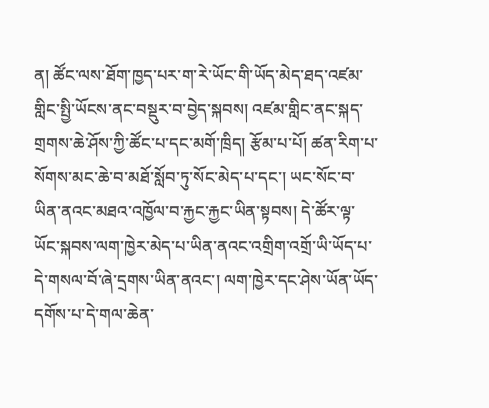ན། ཚོང་ལས་ཐོག་ཁྱད་པར་ག་རེ་ཡོང་གི་ཡོད་མེད་ཐད་འཛམ་གླིང་སྤྱི་ཡོངས་ནང་བསྡུར་བ་བྱེད་སྐབས། འཛམ་གླིང་ནང་སྐད་གྲགས་ཆེ་ཤོས་ཀྱི་ཚོང་པ་དང་མགོ་ཁྲིད། རྩོམ་པ་པོ། ཚན་རིག་པ་སོགས་མང་ཆེ་བ་མཐོ་སློབ་ཏུ་སོང་མེད་པ་དང་། ཡང་སོང་བ་ཡིན་ནའང་མཐའ་འཁྱོལ་བ་རྐྱང་རྐྱང་ཡིན་སྟབས། དེ་ཚོར་ལྟ་ཡོང་སྐབས་ལག་ཁྱེར་མེད་པ་ཡིན་ནའང་འགྲིག་འགྲོ་ཡི་ཡོད་པ་དེ་གསལ་བོ་ཞེ་དྲགས་ཡིན་ནའང་། ལག་ཁྱེར་དང་ཤེས་ཡོན་ཡོད་དགོས་པ་དེ་གལ་ཆེན་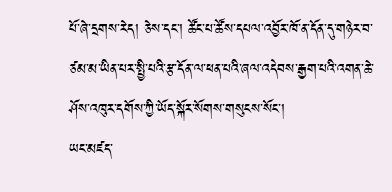པོ་ཞེ་དྲགས་རེད། ཅེས་དང་། ཚོང་པ་ཚོས་དཔལ་འབྱོར་ཁོ་ན་དོན་དུ་གཉེར་བ་ཙམ་མ་ཡིན་པར་སྤྱི་པའི་རྩ་དོན་ལ་ཕན་པའི་ཞལ་འདེབས་རྒྱག་པའི་འགན་ཆེ་ཤོས་འཁུར་དགོས་ཀྱི་ཡོད་སྐོར་སོགས་གསུངས་སོང་།
ཡང་མཛད་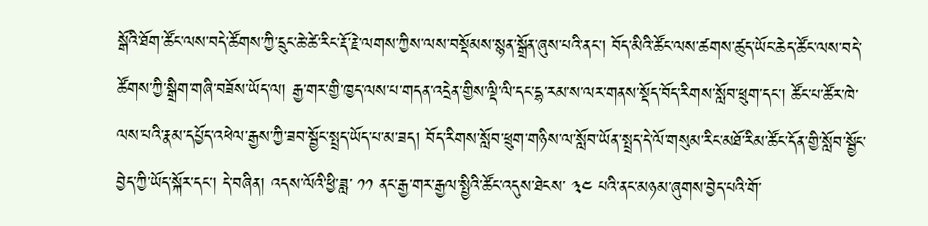སྒོའི་ཐོག་ཚོང་ལས་བདེ་ཚོགས་ཀྱི་དྲུང་ཆེ་ཚེ་རིང་རྡོ་རྗེ་ལགས་ཀྱིས་ལས་བསྡོམས་སྙན་སྒྲོན་ཞུས་པའི་ནང་། བོད་མིའི་ཚོང་ལས་ཚགས་ཚུད་ཡོང་ཆེད་ཚོང་ལས་བདེ་ཚོགས་ཀྱི་སྒྲིག་གཞི་བཟོས་ཡོད་ལ། རྒྱ་གར་གྱི་ཁྱད་ལས་པ་གདན་འདྲེན་གྱིས་ལྡི་ལི་དང་དྷ་རམ་ས་ལར་གནས་སྡོད་བོད་རིགས་སློབ་ཕྲུག་དང་། ཚོང་པ་ཚོར་ཁེ་ལས་པའི་རྣམ་དཔྱོད་འཕེལ་རྒྱས་ཀྱི་ཟབ་སྦྱོང་སྤྲད་ཡོད་པ་མ་ཟད། བོད་རིགས་སློབ་ཕྲུག་གཉིས་ལ་སློབ་ཡོན་སྤྲད་དེ་ལོ་གསུམ་རིང་མཐོ་རིམ་ཚོང་དོན་གྱི་སློབ་སྦྱོང་བྱེད་ཀྱི་ཡོད་སྐོར་དང་། དེ་བཞིན། འདས་ལོའི་ཕྱི་ཟླ་ ༡༡ ནང་རྒྱ་གར་རྒྱལ་སྤྱིའི་ཚོང་འདུས་ཐེངས་ ༣༤ པའི་ནང་མཉམ་ཞུགས་བྱེད་པའི་གོ་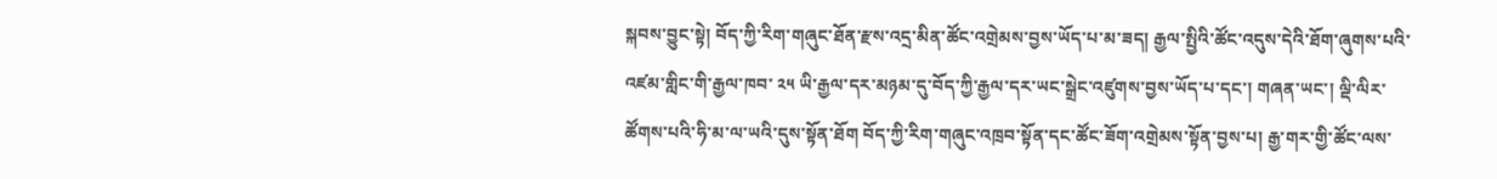སྐབས་བྱུང་སྟེ། བོད་ཀྱི་རིག་གཞུང་ཐོན་རྫས་འདྲ་མིན་ཚོང་འགྲེམས་བྱས་ཡོད་པ་མ་ཟད། རྒྱལ་སྤྱིའི་ཚོང་འདུས་དེའི་ཐོག་ཞུགས་པའི་འཛམ་གླིང་གི་རྒྱལ་ཁབ་ ༢༥ ཡི་རྒྱལ་དར་མཉམ་དུ་བོད་ཀྱི་རྒྱལ་དར་ཡང་སྒྲེང་འཛུགས་བྱས་ཡོད་པ་དང་། གཞན་ཡང་། ལྡི་ལིར་ཚོགས་པའི་ཧི་མ་ལ་ཡའི་དུས་སྟོན་ཐོག བོད་ཀྱི་རིག་གཞུང་འཁྲབ་སྟོན་དང་ཚོང་ཟོག་འགྲེམས་སྟོན་བྱས་པ། རྒྱ་གར་གྱི་ཚོང་ལས་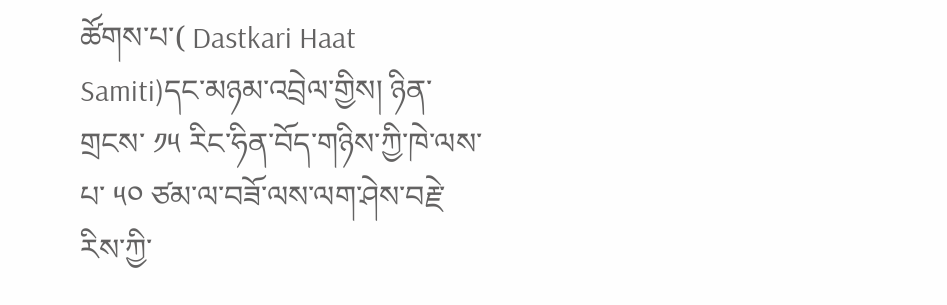ཚོགས་པ་( Dastkari Haat Samiti)དང་མཉམ་འབྲེལ་གྱིས། ཉིན་གྲངས་ ༡༥ རིང་ཧིན་བོད་གཉིས་ཀྱི་ཁེ་ལས་པ་ ༥༠ ཙམ་ལ་བཟོ་ལས་ལག་ཤེས་བརྗེ་རིས་ཀྱི་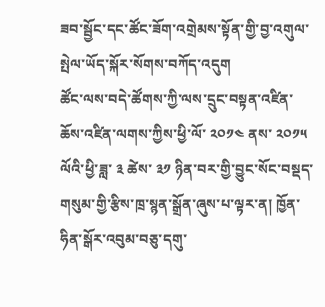ཟབ་སྦྱོང་དང་ཚོང་ཟོག་འགྲེམས་སྟོན་གྱི་བྱ་འགུལ་སྤེལ་ཡོད་སྐོར་སོགས་བཀོད་འདུག
ཚོང་ལས་བདེ་ཚོགས་ཀྱི་ལས་དྲུང་བསྟན་འཛིན་ཆོས་འཛིན་ལགས་ཀྱིས་ཕྱི་ལོ་ ༢༠༡༤ ནས་ ༢༠༡༥ ལོའི་ཕྱི་ཟླ་ ༣ ཚེས་ ༣༡ ཉིན་བར་གྱི་བྱུང་སོང་བསྡད་གསུམ་གྱི་རྩིས་ཁྲ་སྙན་སྒྲོན་ཞུས་པ་ལྟར་ན། ཁྱོན་ཧིན་སྒོར་འབུམ་བཅུ་དགུ་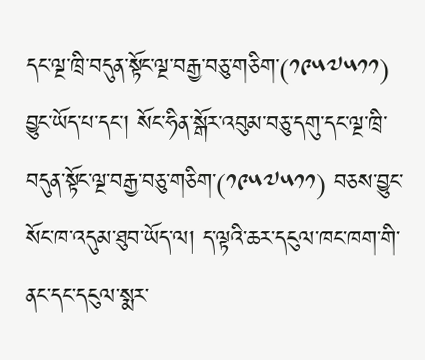དང་ལྔ་ཁྲི་བདུན་སྟོང་ལྔ་བརྒྱ་བཅུ་གཅིག་(༡༩༥༧༥༡༡) བྱུང་ཡོད་པ་དང་། སོང་ཧིན་སྒོར་འབུམ་བཅུ་དགུ་དང་ལྔ་ཁྲི་བདུན་སྟོང་ལྔ་བརྒྱ་བཅུ་གཅིག་(༡༩༥༧༥༡༡) བཅས་བྱུང་སོང་ཁ་འདུམ་ཐུབ་ཡོད་ལ། ད་ལྟའི་ཆར་དངུལ་ཁང་ཁག་གི་ནང་དང་དངུལ་སྨར་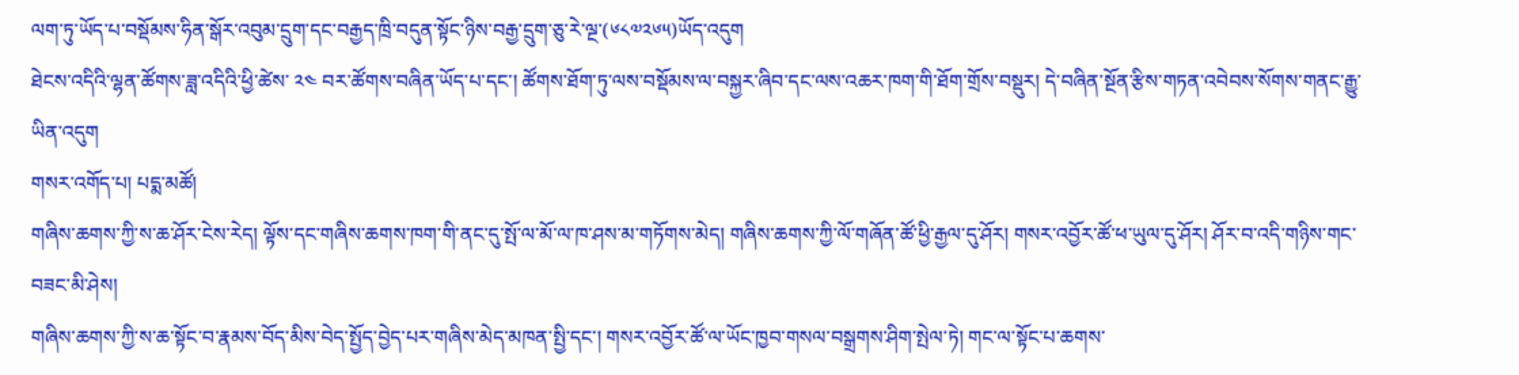ལག་ཏུ་ཡོད་པ་བསྡོམས་ཧིན་སྒོར་འབུམ་དྲུག་དང་བརྒྱད་ཁྲི་བདུན་སྟོང་ཉིས་བརྒྱ་དྲུག་ཅུ་རེ་ལྔ་(༦༨༧༢༦༥)ཡོད་འདུག
ཐེངས་འདིའི་ལྷན་ཚོགས་ཟླ་འདིའི་ཕྱི་ཚེས་ ༢༤ བར་ཚོགས་བཞིན་ཡོད་པ་དང་། ཚོགས་ཐོག་ཏུ་ལས་བསྡོམས་ལ་བསྐྱར་ཞིབ་དང་ལས་འཆར་ཁག་གི་ཐོག་གྲོས་བསྡུར། དེ་བཞིན་སྔོན་རྩིས་གཏན་འབེབས་སོགས་གནང་རྒྱུ་ཡིན་འདུག
གསར་འགོད་པ། པདྨ་མཚོ།
གཞིས་ཆགས་ཀྱི་ས་ཆ་ཤོར་ངེས་རེད། ལྟོས་དང་གཞིས་ཆགས་ཁག་གི་ནང་དུ་སྤོ་ལ་མོ་ལ་ཁ་ཤས་མ་གཏོགས་མེད། གཞིས་ཆགས་ཀྱི་ལོ་གཞོན་ཚོ་ཕྱི་རྒྱལ་དུ་ཤོར། གསར་འབྱོར་ཚོ་ཕ་ཡུལ་དུ་ཤོར། ཤོར་བ་འདི་གཉིས་གང་བཟང་མི་ཤེས།
གཞིས་ཆགས་ཀྱི་ས་ཆ་སྟོང་བ་རྣམས་བོད་མིས་བེད་སྤྱོད་བྱེད་པར་གཞིས་མེད་མཁན་སྤྱི་དང་། གསར་འབྱོར་ཚོ་ལ་ཡོང་ཁྱབ་གསལ་བསྒྲགས་ཤིག་སྤེལ་ཏེ། གང་ལ་སྟོང་པ་ཆགས་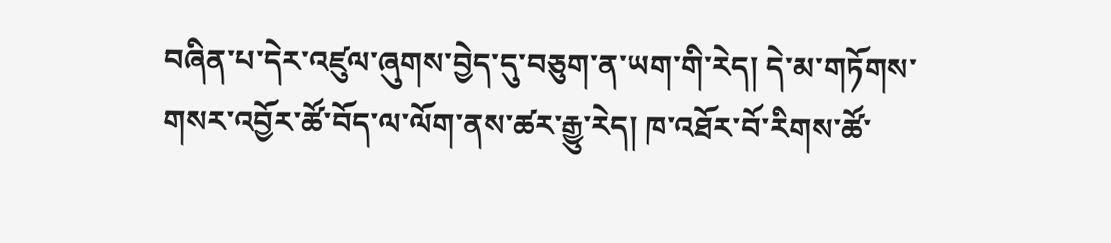བཞིན་པ་དེར་འཛུལ་ཞུགས་བྱེད་དུ་བཅུག་ན་ཡག་གི་རེད། དེ་མ་གཏོགས་གསར་འབྱོར་ཚོ་བོད་ལ་ལོག་ནས་ཚར་རྒྱུ་རེད། ཁ་འཐོར་བོ་རིགས་ཚོ་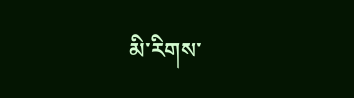མི་རིགས་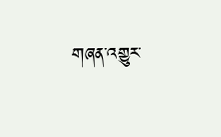གཞན་འགྱུར་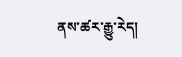ནས་ཚར་རྒྱུ་རེད།